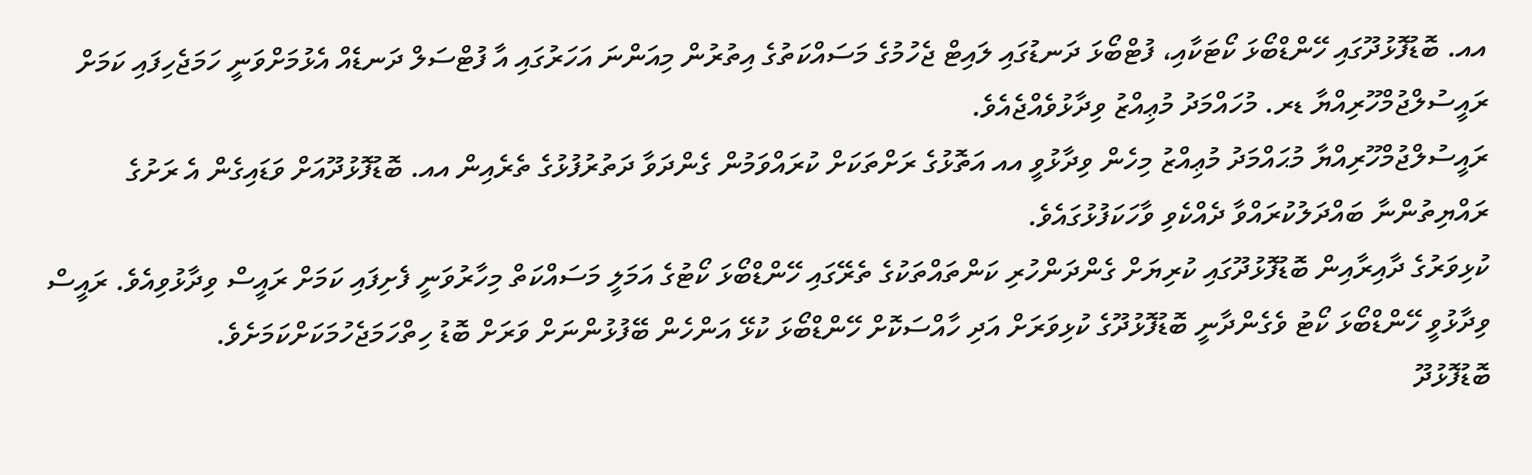އއ. ބޮޑުފޮޅުދޫގައި ހޭންޑްބޯޅަ ކޯޓަކާއި، ފުޓްބޯޅަ ދަނޑުގައި ލައިޓް ޖެހުމުގެ މަސައްކަތުގެ އިތުރުން މިއަންނަ އަހަރުގައި އާ ފުޓްސަލް ދަނޑެއް އެޅުމަށްވަނީ ހަމަޖެހިފައި ކަމަށް ރައީސުލްޖުމްހޫރިއްޔާ ޑރ. މުހައްމަދު މުޢިއްޒު ވިދާޅުވެއްޖެއެވެ.
ރައީސުލްޖުމްހޫރިއްޔާ މުޙައްމަދު މުޢިއްޒު މިހެން ވިދާޅުވީ އއ އަތޮޅުގެ ރަށްތަކަށް ކުރައްވަމުން ގެންދަވާ ދަތުރުފުޅުގެ ތެރެއިން އއ. ބޮޑުފޮޅުދޫއަށް ވަޑައިގެން އެ ރަށުގެ ރައްޔިތުންނާ ބައްދަލުކުރައްވާ ދެއްކެވި ވާހަކަފުޅުގައެވެ.
ކުޅިވަރުގެ ދާއިރާއިން ބޮޑުފޮޅުދޫގައި ކުރިޔަށް ގެންދަންހުރި ކަންތައްތަކުގެ ތެރޭގައި ހޭންޑްބޯޅަ ކޯޓުގެ އަމަލީ މަސައްކަތް މިހާރުވަނީ ފެށިފައި ކަމަށް ރައީސް ވިދާޅުވިއެވެ. ރައީސް ވިދާޅުވީ ހޭންޑްބޯޅަ ކޯޓު ވެގެންދާނީ ބޮޑުފޮޅުދޫގެ ކުޅިވަރަށް އަދި ހާއްސަކޮށް ހޭންޑްބޯޅަ ކުޅޭ އަންހެން ބޭފުޅުންނަށް ވަރަށް ބޮޑު ހިތްހަމަޖެހުމަކަށްކަމަށެވެ.
ބޮޑުފޮޅުދޫ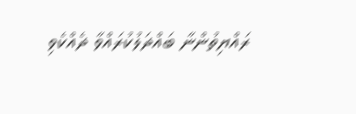ރައްޔިތުންނާ ބައްދަލުކުރައްވާ ދެއްކެވި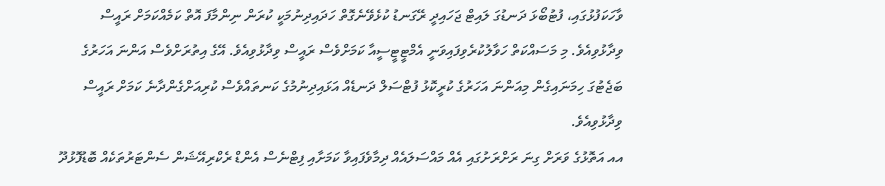ވާހަކަފުޅުގައި، ފުޓުބޯޅަ ދަނޑުގަ ލައިޓް ޖަހައިދީ ރޭގަނޑު ކުޅެވޭނެގޮތް ހަދައިދިނުމަކީ ކުރަން ނިންމާފަ އޮތް ކަމެއްކަމަށް ރައީސް ވިދާޅުވިއެވެ. މި މަސައްކަތް ހަވާލުކުރެވިފައިވަނީ އެމްޓީޓީސީއާ ކަމަށްވެސް ރައީސް ވިދާޅުވިއެވެ. އޭގެ އިތުރަށްވެސް އަންނަ އަހަރުގެ ބަޖެޓުގަ ހިމަނައިގެން މިއަންނަ އަހަރުގެ ކުރީކޮޅު ފުޓްސަލް ދަނޑެއް އަޅައިދިނުމުގެ ކަނތައްވެސް ކުރިއަށްގެންދާނެ ކަމަށް ރައީސް ވިދާޅުވިއެވެ.
އއ އަތޮޅުގެ ވަރަށް ގިނަ ރަށްރަށުގައި އެއް މައްސަލައެއް ދިމާވެފައިވާ ކަމަށާއި ފިޓްނެސް އެންޑް ރެކްރިއޭޝަން ސެންޓަރުތަކެއް ބޮޑުފޮޅުދޫ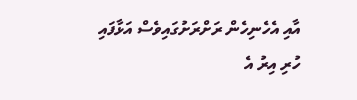އާއި އެހެނިހެން ރަށްރަށުގައިވެސް އަޅާފައި ހުރި އިރު އެ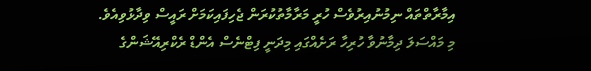އިމާރާތްތައް ނިމުނުއިރުވެސް ހުރީ މަރާމާތުކުރަން ޖެހިފައިކަމަށް ރައީސް ވިދާޅުވިއެވެ.
މި މައްސަލަ ދިމާނުވާ ހުރިހާ ރަށެއްގައި މިދަނީ ފިޓްނެސް އެންޑް ރެކްރިއޭޝަންގެ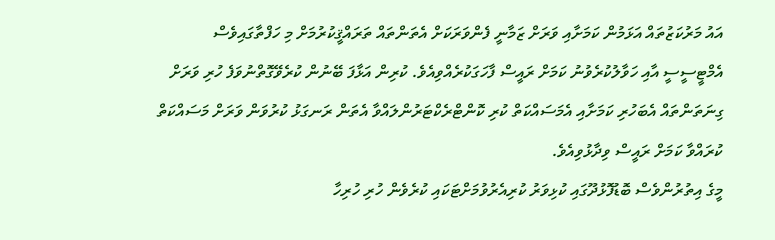އައު މަރުކަޒުތައް އަޅަމުން ކަމަށާއި ވަރަށް ޒަމާނީ ފެންވަރަކަށް އެތަންތައް ތަރައްޤީކުރުމަށް މި ހަފްތާގައިވެސް އެމްޓީސީސީ އާއި ހަވާލުކުރެވުނު ކަމަށް ރައީސް ފާހަގަކުރެއްވިއެވެ. ކުރިން އަޅާފަ ބޭނުން ކުރެވޭގޮތްނުވަފެ ހުރި ވަރަށް ގިނަތަންތައް އެބަހުރި ކަމަށާއި އެމަސައްކަތް ކުރި ކޮންޓްރެކްޓަރުންލައްވާ އެތަން ރަނގަޅު ކުރުވަން ވަރަށް މަސައްކަތް ކުރައްވާ ކަމަށް ރައީސް ވިދާޅުވިއެވެ.
މީގެ އިތުރުންވެސް ބޮޑުފޮޅުދޫގައި ކުޅިވަރު ކުރިއެރުވުމަށްޓަކައި ކުރެވެން ހުރި ހުރިހާ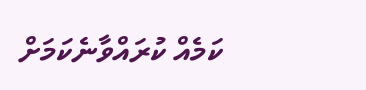ކަމެއް ކުރައްވާނެކަމަށް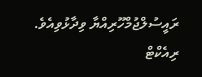ރައީސުލްޖުމްހޫރިއްޔާ ވިދާޅުވިއެވެ.
ރިއެކްޓް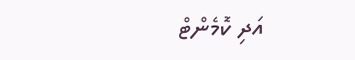އަދި ކޮމެންޓް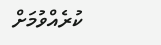ކުރެއްވުމަށް